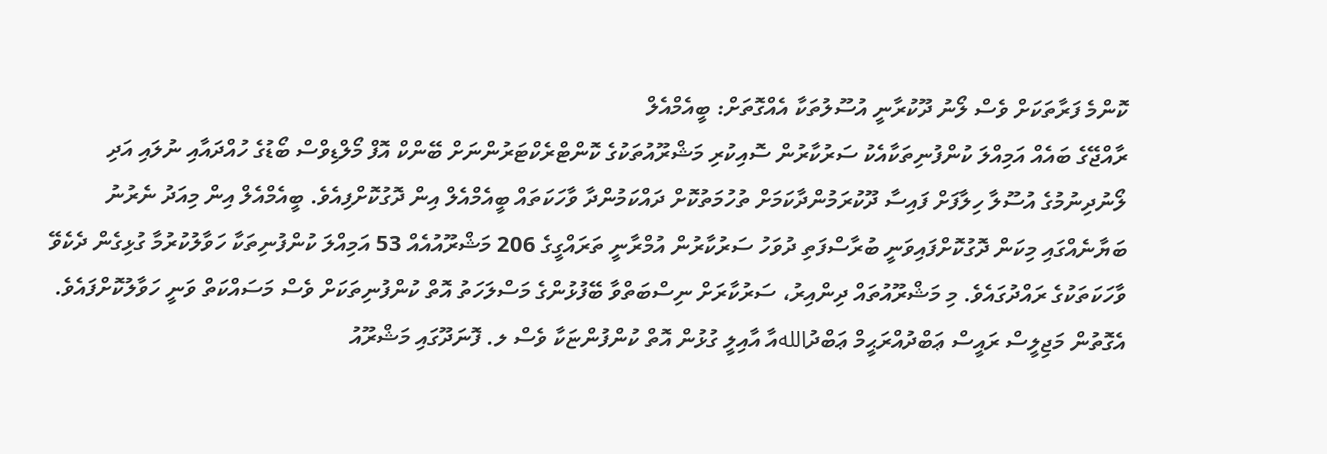ކޮންމެ ފަރާތަކަށް ވެސް ލޯނު ދޫކުރާނީ އުސޫލުތަކާ އެއްގޮތަށް: ބީއެމްއެލް
ރާއްޖޭގެ ބައެއް އަމިއްލަ ކުންފުނިތަކާއެކު ސަރުކާރުން ސޮއިކުރި މަޝްރޫއުތަކުގެ ކޮންޓްރެކްޓަރުންނަށް ބޭންކް އޮފް މޯލްޑިވްސް ބޯޑުގެ ހުއްދައާއި ނުލައި އަދި ލޯނުދިނުމުގެ އުސޫލާ ހިލާފަށް ފައިސާ ދޫކުރަމުންދާކަމަށް ތުހުމަތުކޮށް ދައްކަމުންދާ ވާހަކަތައް ބީއެމްއެލް އިން ދޮގުކޮށްފިއެވެ. ބީއެމްއެލް އިން މިއަދު ނެރުނު ބަޔާނެއްގައި މިކަން ދޮގުކޮށްފައިވަނީ ބުރާސްފަތި ދުވަހު ސަރުކާރުން އުމްރާނީ ތަރައްގީގެ 206 މަޝްރޫއުއެއް 53 އަމިއްލަ ކުންފުނިތަކާ ހަވާލުކުރުމާ ގުޅިގެން ދެކެވޭ ވާހަކަތަކުގެ ރައްދުގައެވެ. މި މަޝްރޫއުތައް ދިންއިރު، ސަރުކާރަށް ނިސްބަތްވާ ބޭފުޅުންގެ މަސްލަހަތު އޮތް ކުންފުނިތަކަށް ވެސް މަސައްކަތް ވަނީ ހަވާލުކޮށްފައެވެ. އެގޮތުން މަޖިލީސް ރައީސް ޢަބްދުއްރަޙީމް ޢަބްދުاللهއާ އާއިލީ ގުޅުން އޮތް ކުންފުންޏަކާ ވެސް ލ. ފޮނަދޫގައި މަޝްރޫއު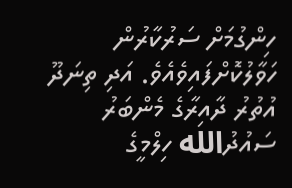ހިންގުމަށް ސަރުކާރުން ހަވާލުކޮށްފައިވެއެވެ. އަދި ތިނަދޫ އުތުރު ދާއިރާގެ މެންބަރު ސައުދުالله ހިލްމީގެ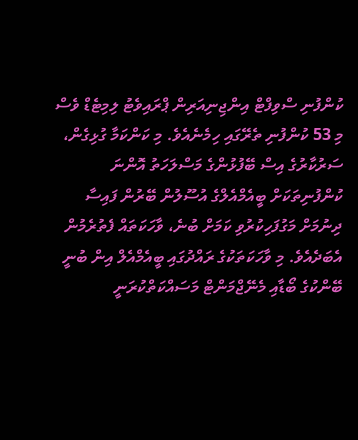ކުންފުނި ސްވިފްޓް އިންޖިނިއަރިން ޕްރައިވެޓު ލިމިޓެޑް ވެސް މި 53 ކުންފުނި ތެރޭގައި ހިމެނެއެވެ. މި ކަންކަމާ ގުޅިގެން، ސަރުކާރުގެ އިސް ބޭފުޅުންގެ މަސްލަހަތު އޮންނަ ކުންފުނިތަކަށް ބީއެމްއެލްގެ އުސޫލުން ބޭރުން ފައިސާ ދިނުމަށް މަގުފަހިކުރުވި ކަމަށް ބުނެ، ވާހަކަތައް ފެތުރެމުން އެބަދެއެވެ. މި ވާހަކަތަކުގެ ރައްދުގައި ބީއެމްއެލް އިން ބުނީ ބޭންކުގެ ބޯޑާއި މެނޭޖްމަންޓް މަސައްކަތްކުރަނީ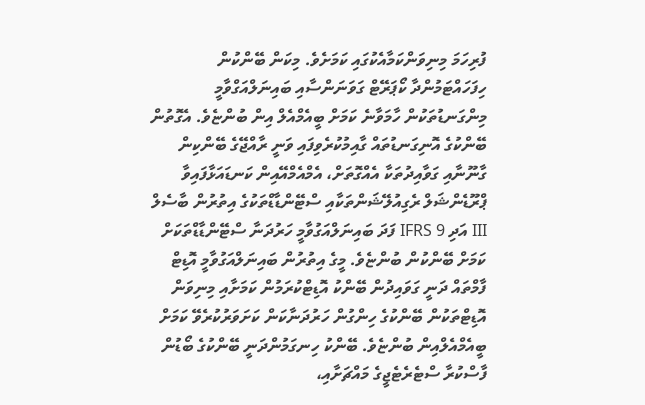ފުރިހަމަ މިނިވަންކަމާއެކުގައި ކަމަށެވެ. މިކަން ބޭންކުން ހިފަހައްޓަމުންދާ ކޯޕަރޭޓް ގަވަނަންސާއި ބައިނަލްއަގްވާމީ މިންގަނޑުތަކުން ހާމަވާނެ ކަމަށް ބީއެމްއެލް އިން ބުންޏެވެ. އެގޮތުން ބޭންކުގެ އޮނިގަނޑުތައް ގާއިމުކުރެވިފައި ވަނީ ރާއްޖޭގެ ބޭންކިން ގާނޫނާއި ގަވާއިދުތަކާ އެއްގޮތަށް، އެމްއެމްއޭއިން ކަނޑައަޅާފައިވާ ޕްރޫޑެންޝަލް ރެގިއުލޭޝަންތަކާއި ސްޓޭންޑާޑްތަކުގެ އިތުރުން ބާސެލް III އަދި IFRS 9 ފަދަ ބައިނަލްއަގުވާމީ ހަރުދަނާ ސްޓޭންޑާޑްތަކަށް ކަމަށް ބޭންކުން ބުންޏެވެ. މީގެ އިތުރުން ބައިނަލްއަގުވާމީ އޮޑިޓް ފާމްތައް ދަނީ ގަވައިދުން ބޭންކު އޮޑިޓްކުރަމުން ކަމަށާއި މިނިވަން އޮޑިޓްތަކުން ބޭންކުގެ ހިންގުން ހަރުދަނާކަން ކަށަވަރުކުރެވޭ ކަމަށް ބީއެމްއެލްއިން ބުންޏެވެ. ބޭންކު ހިނގަމުންދަނީ ބޭންކުގެ ބޯޑުން ފާސްކުރާ ސްޓެރެޓެޖީގެ މައްޗަށާއި،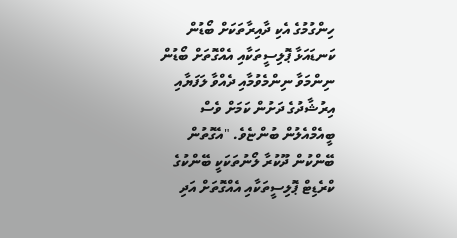ހިންގުމުގެ އެކި ދާއިރާތަކަށް ބޯޑުން ކަނޑައަޅާ ޕޮލިސީތަކާއި އެއްގޮތަށް ބޯޑުން ނިންމަވާ ނިންމެވުމާއި ދެއްވާ ލަފަޔާއި އިރުޝާދުގެ ދަށުން ކަމަށް ވެސް ބީއެމްއެލުން ބުންޏެވެ. "އެގޮތުން ބޭންކުން ދޫކުރާ ލޯނުތަކަކީ ބޭންކުގެ ކްރެޑިޓް ޕޮލިސީތަކާއި އެއްގޮތަށް އަދި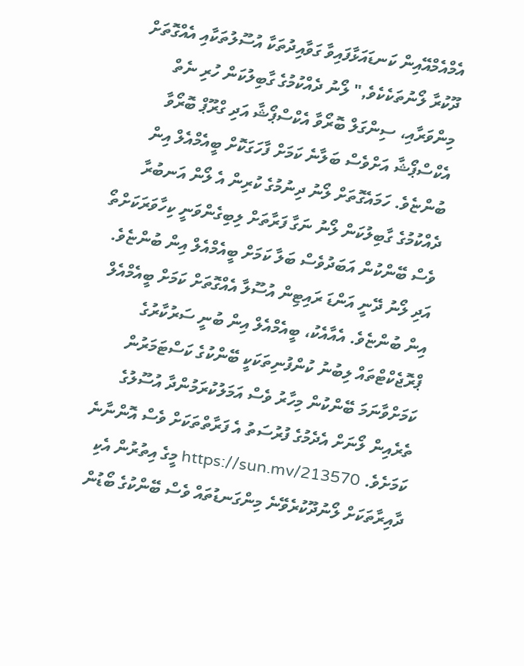އެމްއެމްއޭއިން ކަނޑައަޅާފައިވާ ގަވާއިދުތަކާ އުސޫލުތަކާއި އެއްގޮތަށް ދޫކުރާ ލޯނުތަކެކެވެ," ލޯނު ދެއްކުމުގެ ގާބިލުކަން ހުރި ނެތް މިންވަރާއި، ސިންގަލް ބޮރޯވާ އެކްސްޕޯޝާ އަދި ގްރޫޕް ބޮރޯވާ އެކްސްޕޯޝާ އަށްވެސް ބަލާނެ ކަމަށް ފާހަގަކޮށް ބީއެމްއެލް އިން ބުންޏެވެ. ހަމައެގޮތަށް ލޯނު ދިނުމުގެ ކުރިން އެ ލޯން އަނބުރާ ދެއްކުމުގެ ގާބިލުކަން ލޯނު ނަގާ ފަރާތަށް ލިބިގެންވަނީ ކިހާވަރަކަށްތޯ ވެސް ބޭންކުން އަބަދުވެސް ބަލާ ކަމަށް ބީއެމްއެލް އިން ބުންޏެވެ. އަދި ލޯނު ދޭނީ އަންޑަ ރައިޓިން އުސޫލާ އެއްގޮތަށް ކަމަށް ބީއެމްއެލް އިން ބުންޏެވެ. އެއާއެކު، ބީއެމްއެލް އިން ބުނީ ސަރުކާރުގެ ޕްރޮޖެކްޓްތައް ލިބުނު ކުންފުނިތަކަކީ ބޭންކުގެ ކަސްޓަމަރުން ކަމަށްވާނަމަ ބޭންކުން މިހާރު ވެސް އަމަލުކުރަމުންދާ އުސޫލުގެ ތެރެއިން ލޯނަށް އެދެމުގެ ފުރުސަތު އެ ފަރާތްތަކަށް ވެސް އޮންނާނެ ކަމަށެވެ. https://sun.mv/213570 މީގެ އިތުރުން އެކި ދާއިރާތަކަށް ލޯނުދޫކުރެވޭނެ މިންގަނޑުތައް ވެސް ބޭންކުގެ ބޯޑުން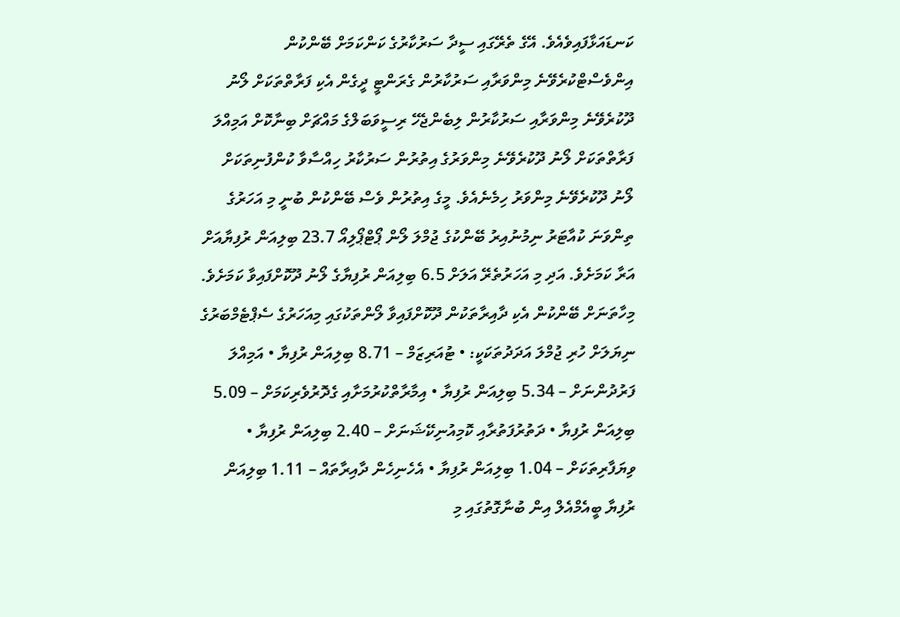ކަނޑައަޅާފައިވެއެވެ. އޭގެ ތެރޭގައި ސީދާ ސަރުކާރުގެ ކަންކަމަށް ބޭންކުން އިންވެސްޓްކުރެވޭނެ މިންވަރާއި ސަރުކާރުން ގެރަންޓީ ދީގެން އެކި ފަރާތްތަކަށް ލޯނު ދޫކުރެވޭނެ މިންވަރާއި ސަރުކާރުން ލިބެންޖެހޭ ރިސީވަބަލްގެ މައްޗަށް ބިނާކޮށް އަމިއްލަ ފަރާތްތަކަށް ލޯނު ދޫކުރެވޭނެ މިންވަރުގެ އިތުރުން ސަރުކާރު ހިއްސާވާ ކުންފުނިތަކަށް ލޯނު ދޫކުރެވޭނެ މިންވަރު ހިމެނެއެވެ. މީގެ އިތުރުން ވެސް ބޭންކުން ބުނީ މި އަހަރުގެ ތިންވަނަ ކުއާޓަރު ނިމުނުއިރު ބޭންކުގެ ޖުމްލަ ލޯން ޕޯޓްޕޯލިއޯ 23.7 ބިލިއަން ރުފިޔާއަށް އަރާ ކަމަށެވެ. އަދި މި އަހަރުތެރޭ އަލަށް 6.5 ބިލިއަން ރުފިޔާގެ ލޯނު ދޫކޮށްފައިވާ ކަމަށެވެ. މިހާތަނަށް ބޭންކުން އެކި ދާއިރާތަކުން ދޫކޮށްފައިވާ ލޯންތަކުގައި މިއަހަރުގެ ސެޕްޓެމްބަރުގެ ނިޔަލަށް ހުރި ޖުމްލަ އަދަދުތަކަކީ: • ޓުއަރިޒަމް – 8.71 ބިލިއަން ރުފިޔާ • އަމިއްލަ ފަރުދުންނަށް – 5.34 ބިލިއަން ރުފިޔާ • އިމާރާތްކުރުމަށާއި ގެދޮރުވެރިކަމަށް – 5.09 ބިލިއަން ރުފިޔާ • ދަތުރުފަތުރާއި ކޮމިއުނިކޭޝަނަށް – 2.40 ބިލިއަން ރުފިޔާ • ވިޔަފާރިތަކަށް – 1.04 ބިލިއަން ރުފިޔާ • އެހެނިހެން ދާއިރާތައް – 1.11 ބިލިއަން ރުފިޔާ ބީއެމްއެލް އިން ބުނާގޮތުގައި މި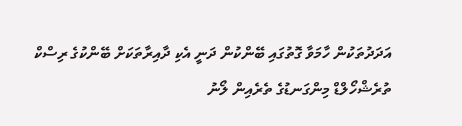އަދަދުތަކުން ހާމަވާ ގޮތުގައި ބޭންކުން ދަނީ އެކި ދާއިރާތަކަށް ބޭންކުގެ ރިސްކް ތުރެޝްހޯލްޑް މިންގަނޑުގެ ތެރެއިން ލޯނު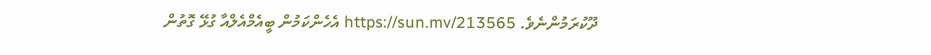ދޫކުރަމުންނެވެ. https://sun.mv/213565 އެހެންކަމުން ބީއެމްއެލްއާ ގުޅޭ ގޮތުން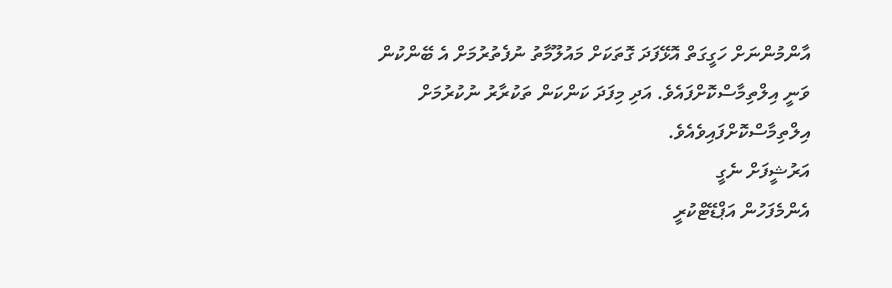އާންމުންނަށް ހަގީގަތް އޮޅޭފަދަ ގޮތަކަށް މައުލޫމާތު ނުފެތުރުމަށް އެ ބޭންކުން ވަނީ އިލްތިމާސްކޮށްފައެވެ. އަދި މިފަދަ ކަންކަން ތަކުރާރު ނުކުރުމަށް އިލްތިމާސްކޮށްފައިވެއެވެ.
އަރުޝީފަށް ނެގީ
އެންމެފަހުން އަޕްޑޭޓްކުރީ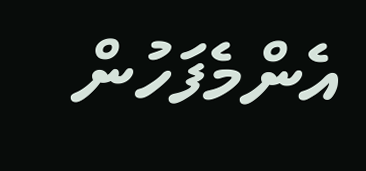އެންމެފަހުން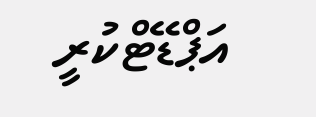އަޕްޑޭޓްކުރީ